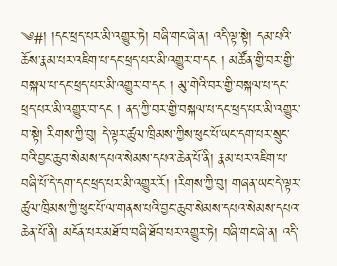༄#། །དང་ཕྲད་པར་མི་འགྱུར་ཏེ། བཞི་གང་ཞེ་ན། འདི་ལྟ་སྟེ། དམ་པའི་ཆོས་རྣམ་པར་འཇིག་པ་དང་ཕྲད་པར་མི་འགྱུར་བ་དང ། མཚོན་གྱི་བར་གྱི་བསྐལ་པ་དང་ཕྲད་པར་མི་འགྱུར་བ་དང ། མུ་གེའི་བར་གྱི་བསྐལ་པ་དང་ཕྲད་པར་མི་འགྱུར་བ་དང ། ནད་ཀྱི་བར་གྱི་བསྐལ་པ་དང་ཕྲད་པར་མི་འགྱུར་བ་སྟེ། རིགས་ཀྱི་བུ། དེ་ལྟར་ཚུལ་ཁྲིམས་ཀྱིས་ཕུང་པོ་ཡང་དག་པར་སྲུང་བའི་བྱང་ཆུབ་སེམས་དཔའ་སེམས་དཔའ་ཆེན་པོ་ནི། རྣམ་པར་འཇིག་པ་བཞི་པོ་དེ་དག་དང་ཕྲད་པར་མི་འགྱུར་རོ། །རིགས་ཀྱི་བུ། གཞན་ཡང་དེ་ལྟར་ཚུལ་ཁྲིམས་ཀྱི་ཕུང་པོ་ལ་གནས་པའི་བྱང་ཆུབ་སེམས་དཔའ་སེམས་དཔའ་ཆེན་པོ་ནི། མངོན་པར་མཐོ་བ་བཞི་ཐོབ་པར་འགྱུར་ཏེ། བཞི་གང་ཞེ་ན། འདི་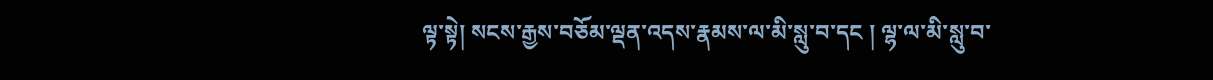ལྟ་སྟེ། སངས་རྒྱས་བཅོམ་ལྡན་འདས་རྣམས་ལ་མི་སླུ་བ་དང ། ལྷ་ལ་མི་སླུ་བ་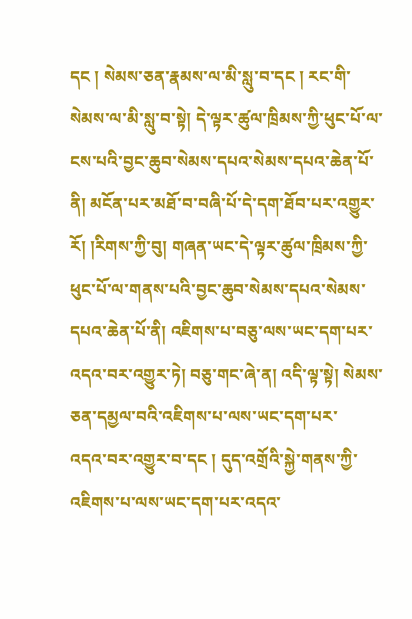དང ། སེམས་ཅན་རྣམས་ལ་མི་སླུ་བ་དང ། རང་གི་སེམས་ལ་མི་སླུ་བ་སྟེ། དེ་ལྟར་ཚུལ་ཁྲིམས་ཀྱི་ཕུང་པོ་ལ་ངས་པའི་བྱང་ཆུབ་སེམས་དཔའ་སེམས་དཔའ་ཆེན་པོ་ནི། མངོན་པར་མཐོ་བ་བཞི་པོ་དེ་དག་ཐོབ་པར་འགྱུར་རོ། །རིགས་ཀྱི་བུ། གཞན་ཡང་དེ་ལྟར་ཚུལ་ཁྲིམས་ཀྱི་ཕུང་པོ་ལ་གནས་པའི་བྱང་ཆུབ་སེམས་དཔའ་སེམས་དཔའ་ཆེན་པོ་ནི། འཇིགས་པ་བཅུ་ལས་ཡང་དག་པར་འདའ་བར་འགྱུར་ཏེ། བཅུ་གང་ཞེ་ན། འདི་ལྟ་སྟེ། སེམས་ཅན་དམྱལ་བའི་འཇིགས་པ་ལས་ཡང་དག་པར་
འདའ་བར་འགྱུར་བ་དང ། དུད་འགྲོའི་སྐྱེ་གནས་ཀྱི་འཇིགས་པ་ལས་ཡང་དག་པར་འདའ་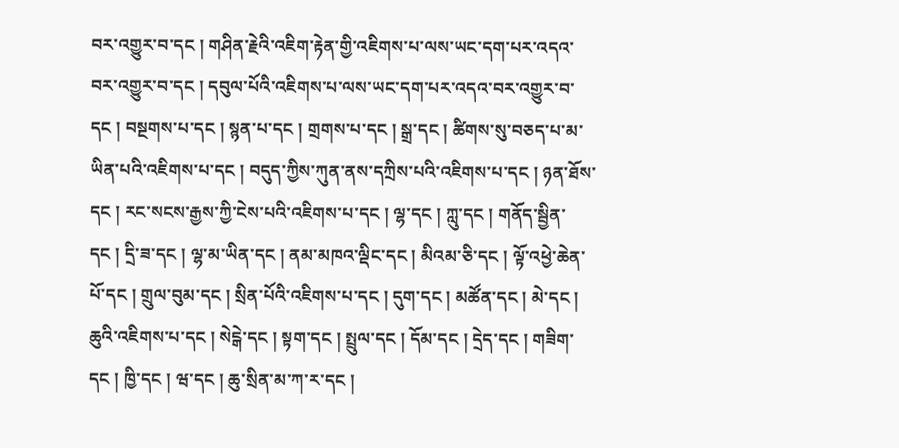བར་འགྱུར་བ་དང ། གཤིན་རྗེའི་འཇིག་རྟེན་གྱི་འཇིགས་པ་ལས་ཡང་དག་པར་འདའ་བར་འགྱུར་བ་དང ། དབུལ་པོའི་འཇིགས་པ་ལས་ཡང་དག་པར་འདའ་བར་འགྱུར་བ་དང ། བསྔགས་པ་དང ། སྙན་པ་དང ། གྲགས་པ་དང ། སྒྲ་དང ། ཚིགས་སུ་བཅད་པ་མ་ཡིན་པའི་འཇིགས་པ་དང ། བདུད་ཀྱིས་ཀུན་ནས་དཀྲིས་པའི་འཇིགས་པ་དང ། ཉན་ཐོས་དང ། རང་སངས་རྒྱས་ཀྱི་ངེས་པའི་འཇིགས་པ་དང ། ལྷ་དང ། ཀླུ་དང ། གནོད་སྦྱིན་དང ། དྲི་ཟ་དང ། ལྷ་མ་ཡིན་དང ། ནམ་མཁའ་ལྡིང་དང ། མིའམ་ཅི་དང ། ལྟོ་འཕྱེ་ཆེན་པོ་དང ། གྲུལ་བུམ་དང ། སྲིན་པོའི་འཇིགས་པ་དང ། དུག་དང ། མཚོན་དང ། མེ་དང ། ཆུའི་འཇིགས་པ་དང ། སེངྒེ་དང ། སྟག་དང ། སྤྲུལ་དང ། དོམ་དང ། དྲེད་དང ། གཟིག་དང ། ཁྱི་དང ། ཝ་དང ། ཆུ་སྲིན་མ་ཀ་ར་དང །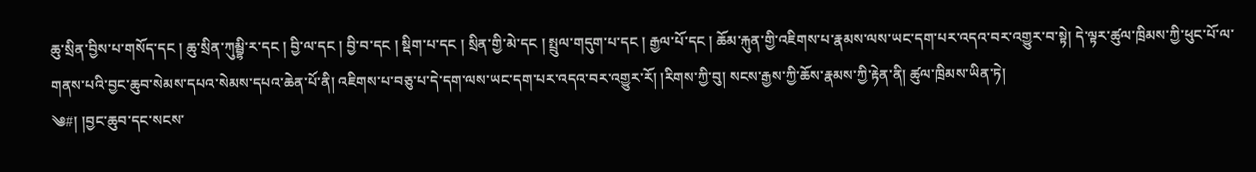ཆུ་སྲིན་བྱིས་པ་གསོད་དང ། ཆུ་སྲིན་ཀུམྦྷི་ར་དང ། བྱི་ལ་དང ། བྱི་བ་དང ། སྡིག་པ་དང ། སྲིན་གྱི་མེ་དང ། སྤྲུལ་གདུག་པ་དང ། རྒྱལ་པོ་དང ། ཆོམ་རྐུན་གྱི་འཇིགས་པ་རྣམས་ལས་ཡང་དག་པར་འདའ་བར་འགྱུར་བ་སྟེ། དེ་ལྟར་ཚུལ་ཁྲིམས་ཀྱི་ཕུང་པོ་ལ་གནས་པའི་བྱང་ཆུབ་སེམས་དཔའ་སེམས་དཔའ་ཆེན་པོ་ནི། འཇིགས་པ་བཅུ་པ་དེ་དག་ལས་ཡང་དག་པར་འདའ་བར་འགྱུར་རོ། །རིགས་ཀྱི་བུ། སངས་རྒྱས་ཀྱི་ཆོས་རྣམས་ཀྱི་རྟེན་ནི། ཚུལ་ཁྲིམས་ཡིན་ཏེ།
༄#། །བྱང་ཆུབ་དང་སངས་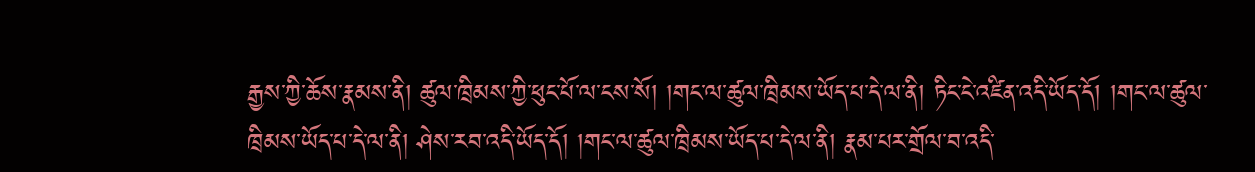རྒྱས་ཀྱི་ཆོས་རྣམས་ནི། ཚུལ་ཁྲིམས་ཀྱི་ཕུང་པོ་ལ་ངས་སོ། །གང་ལ་ཚུལ་ཁྲིམས་ཡོད་པ་དེ་ལ་ནི། ཏིང་ངེ་འཛིན་འདི་ཡོད་དོ། །གང་ལ་ཚུལ་ཁྲིམས་ཡོད་པ་དེ་ལ་ནི། ཤེས་རབ་འདི་ཡོད་དོ། །གང་ལ་ཚུལ་ཁྲིམས་ཡོད་པ་དེ་ལ་ནི། རྣམ་པར་གྲོལ་བ་འདི་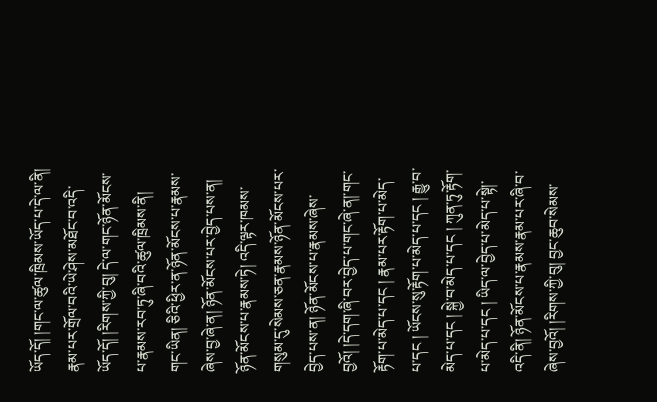ཡོད་དོ། །གང་ལ་ཚུལ་ཁྲིམས་ཡོད་པ་དེ་ལ་ནི། རྣམ་པར་གྲོལ་བའི་ཡེ་ཤེས་མཐོང་བ་འདི་ཡོད་དོ། །རིགས་ཀྱི་བུ། དེ་ལ་གང་ཉོན་མོངས་པ་རྣམས་རབ་ཏུ་ཞི་བའི་ཚུལ་ཁྲིམས་ནི། གང་ཡིན། ཅིའི་ཕྱིར་ན་ཉོན་མོངས་པ་རྣམས་ཞེས་བྱ་ཞེ་ན། ཉོན་མོངས་པར་བྱེད་པས་ན། ཉོན་མོངས་པ་རྣམས་ཏེ། འདི་ལྟར་ཁམས་གསུམ་དུ་སེམས་ཅན་རྣམས་ཉོན་མོངས་པར་བྱེད་པས་ན། ཉོན་མོངས་པ་རྣམས་ཞེས་བྱའོ། །དེ་དག་ཞི་བར་བྱེད་པ་གང་ཞེ་ན།་གང་རྟོག་པ་མེད་པ་དང ། རྣམ་པར་རྟོག་པ་མེད་པ་དང ། ཡོངས་སུ་རྟོག་པ་མེད་པ་དང ། རྒྱུ་བ་མེད་པ་དང ། སྐྱེ་བ་མེད་པ་དང ། ཀུན་ཏུ་རྟོག་པ་མེད་པ་དང ། ཡིད་ལ་བྱེད་པ་མེད་པ་སྟེ།་འདི་ནི། ཉོན་མོངས་པ་རྣམས་རྣམ་པར་ཞི་བ་ཞེས་བྱའོ། །རིགས་ཀྱི་བུ། བྱང་ཆུབ་སེམས་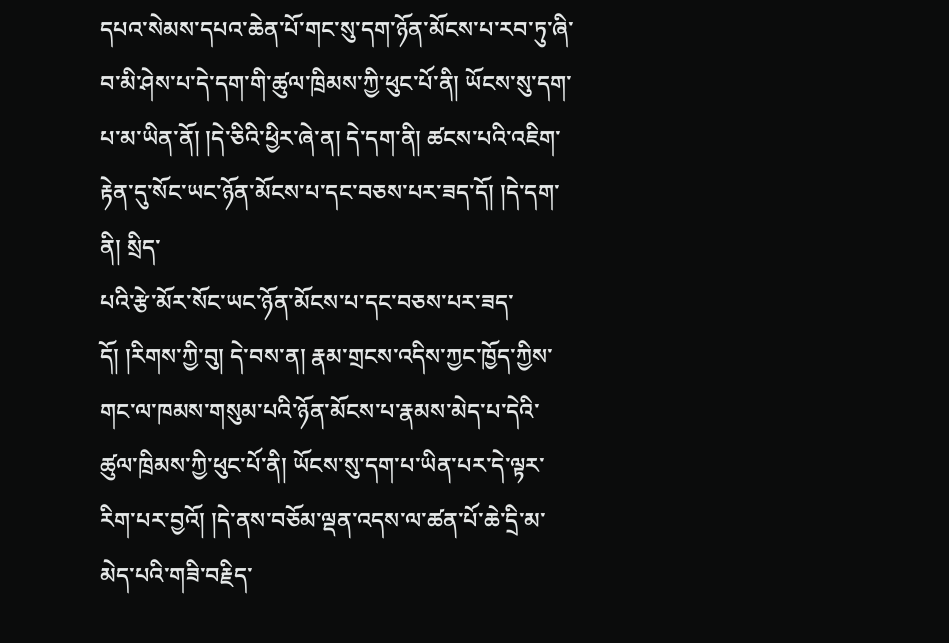དཔའ་སེམས་དཔའ་ཆེན་པོ་གང་སུ་དག་ཉོན་མོངས་པ་རབ་ཏུ་ཞི་བ་མི་ཤེས་པ་དེ་དག་གི་ཚུལ་ཁྲིམས་ཀྱི་ཕུང་པོ་ནི། ཡོངས་སུ་དག་པ་མ་ཡིན་ནོ། །དེ་ཅིའི་ཕྱིར་ཞེ་ན། དེ་དག་ནི། ཚངས་པའི་འཇིག་རྟེན་དུ་སོང་ཡང་ཉོན་མོངས་པ་དང་བཅས་པར་ཟད་དོ། །དེ་དག་ནི། སྲིད་
པའི་རྩེ་མོར་སོང་ཡང་ཉོན་མོངས་པ་དང་བཅས་པར་ཟད་དོ། །རིགས་ཀྱི་བུ། དེ་བས་ན། རྣམ་གྲངས་འདིས་ཀྱང་ཁྱོད་ཀྱིས་གང་ལ་ཁམས་གསུམ་པའི་ཉོན་མོངས་པ་རྣམས་མེད་པ་དེའི་ཚུལ་ཁྲིམས་ཀྱི་ཕུང་པོ་ནི། ཡོངས་སུ་དག་པ་ཡིན་པར་དེ་ལྟར་རིག་པར་བྱའོ། །དེ་ནས་བཅོམ་ལྡན་འདས་ལ་ཚན་པོ་ཆེ་དྲི་མ་མེད་པའི་གཟི་བརྗིད་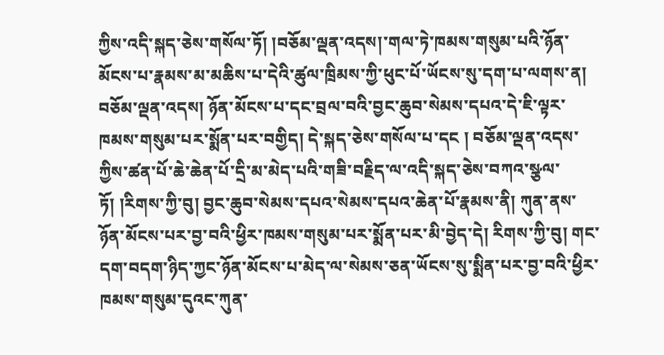ཀྱིས་འདི་སྐད་ཅེས་གསོལ་ཏོ། །བཅོམ་ལྡན་འདས།་གལ་ཏེ་ཁམས་གསུམ་པའི་ཉོན་མོངས་པ་རྣམས་མ་མཆིས་པ་དེའི་ཚུལ་ཁྲིམས་ཀྱི་ཕུང་པོ་ཡོངས་སུ་དག་པ་ལགས་ན། བཅོམ་ལྡན་འདས། ཉོན་མོངས་པ་དང་བྲལ་བའི་བྱང་ཆུབ་སེམས་དཔའ་དེ་ཇི་ལྟར་ཁམས་གསུམ་པར་སྨོན་པར་བགྱིད། དེ་སྐད་ཅེས་གསོལ་པ་དང ། བཅོམ་ལྡན་འདས་ཀྱིས་ཚན་པོ་ཆེ་ཆེན་པོ་དྲི་མ་མེད་པའི་གཟི་བརྗིད་ལ་འདི་སྐད་ཅེས་བཀའ་སྩལ་ཏོ། །རིགས་ཀྱི་བུ། བྱང་ཆུབ་སེམས་དཔའ་སེམས་དཔའ་ཆེན་པོ་རྣམས་ནི། ཀུན་ནས་ཉོན་མོངས་པར་བྱ་བའི་ཕྱིར་ཁམས་གསུམ་པར་སྨོན་པར་མི་བྱེད་དེ། རིགས་ཀྱི་བུ། གང་དག་བདག་ཉིད་ཀྱང་ཉོན་མོངས་པ་མེད་ལ་སེམས་ཅན་ཡོངས་སུ་སྨིན་པར་བྱ་བའི་ཕྱིར་ཁམས་གསུམ་དུའང་ཀུན་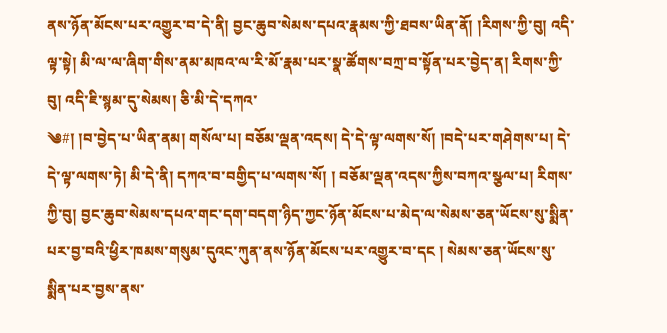ནས་ཉོན་མོངས་པར་འགྱུར་བ་དེ་ནི། བྱང་ཆུབ་སེམས་དཔའ་རྣམས་ཀྱི་ཐབས་ཡིན་ནོ། །རིགས་ཀྱི་བུ། འདི་ལྟ་སྟེ། མི་ལ་ལ་ཞིག་གིས་ནམ་མཁའ་ལ་རི་མོ་རྣམ་པར་སྣ་ཚོགས་བཀྲ་བ་སྟོན་པར་བྱེད་ན། རིགས་ཀྱི་བུ། འདི་ཇི་སྙམ་དུ་སེམས། ཅི་མི་དེ་དཀའ་
༄#། །བ་བྱེད་པ་ཡིན་ནམ། གསོལ་པ། བཅོམ་ལྡན་འདས། དེ་དེ་ལྟ་ལགས་སོ། །བདེ་པར་གཤེགས་པ། དེ་དེ་ལྟ་ལགས་ཏེ། མི་དེ་ནི། དཀའ་བ་བགྱིད་པ་ལགས་སོ། ། བཅོམ་ལྡན་འདས་ཀྱིས་བཀའ་སྩལ་པ། རིགས་ཀྱི་བུ། བྱང་ཆུབ་སེམས་དཔའ་གང་དག་བདག་ཉིད་ཀྱང་ཉོན་མོངས་པ་མེད་ལ་སེམས་ཅན་ཡོངས་སུ་སྨིན་པར་བྱ་བའི་ཕྱིར་ཁམས་གསུམ་དུའང་ཀུན་ནས་ཉོན་མོངས་པར་འགྱུར་བ་དང ། སེམས་ཅན་ཡོངས་སུ་སྨིན་པར་བྱས་ནས་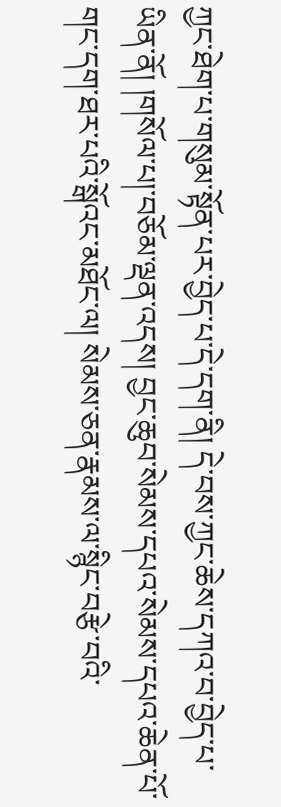ཀྱང་ཐེག་པ་གསུམ་སྟོན་པར་བྱེད་པ་དེ་དག་ནི། དེ་བས་ཀྱང་ཆེས་དཀའ་བ་བྱེད་པ་ཡིན་ནོ། །གསོལ་པ།་བཅོམ་ལྡན་འདས། བྱང་ཆུབ་སེམས་དཔའ་སེམས་དཔའ་ཆེན་པོ་གང་དག་ཐར་པའི་སྒོའང་མཐོང་ལ། སེམས་ཅན་རྣམས་ལ་སྙིང་བརྩེ་བའི་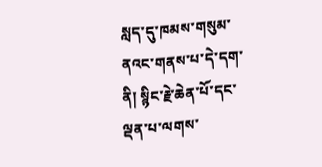སླད་དུ་ཁམས་གསུམ་ནའང་གནས་པ་དེ་དག་ནི། སྙིང་རྗེ་ཆེན་པོ་དང་ལྡན་པ་ལགས་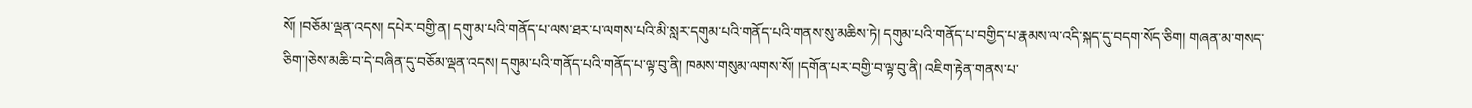སོ། །བཅོམ་ལྡན་འདས། དཔེར་བགྱི་ན། དགུ་མ་པའི་གནོད་པ་ལས་ཐར་པ་ལགས་པའི་མི་སླར་དགུམ་པའི་གནོད་པའི་གནས་སུ་མཆིས་ཏེ། དགུམ་པའི་གནོད་པ་བགྱིད་པ་རྣམས་ལ་འདི་སྐད་དུ་བདག་སོད་ཅིག། གཞན་མ་གསད་ཅིག་།ཅེས་མཆི་བ་དེ་བཞིན་དུ་བཅོམ་ལྡན་འདས། དགུམ་པའི་གནོད་པའི་གནོད་པ་ལྟ་བུ་ནི། ཁམས་གསུམ་ལགས་སོ། །དགོན་པར་བགྱི་བ་ལྟ་བུ་ནི། འཇིག་རྟེན་གནས་པ་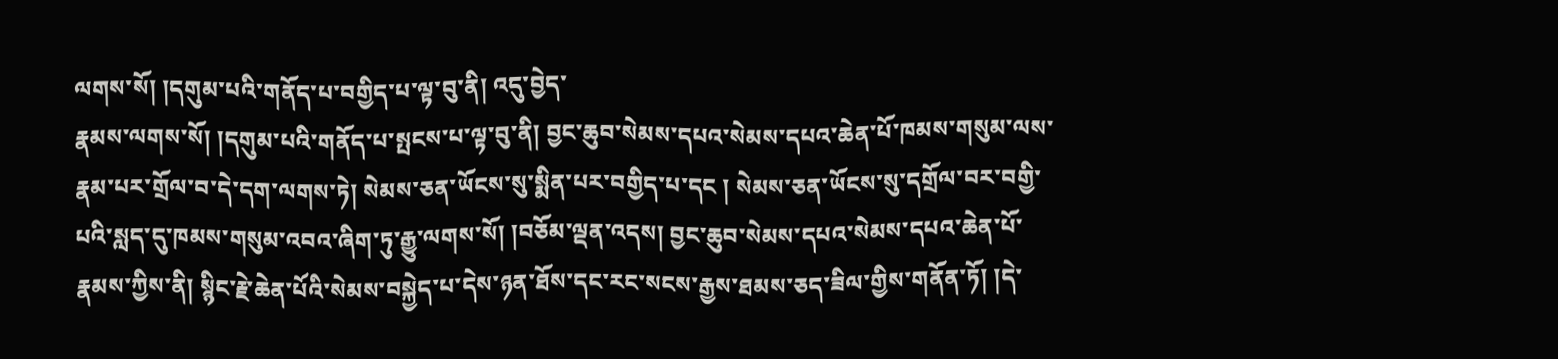ལགས་སོ། །དགུམ་པའི་གནོད་པ་བགྱིད་པ་ལྟ་བུ་ནི། འདུ་བྱེད་
རྣམས་ལགས་སོ། །དགུམ་པའི་གནོད་པ་སྤངས་པ་ལྟ་བུ་ནི། བྱང་ཆུབ་སེམས་དཔའ་སེམས་དཔའ་ཆེན་པོ་ཁམས་གསུམ་ལས་རྣམ་པར་གྲོལ་བ་དེ་དག་ལགས་ཏེ། སེམས་ཅན་ཡོངས་སུ་སྨིན་པར་བགྱིད་པ་དང ། སེམས་ཅན་ཡོངས་སུ་དགྲོལ་བར་བགྱི་པའི་སླད་དུ་ཁམས་གསུམ་འབའ་ཞིག་ཏུ་རྒྱུ་ལགས་སོ། །བཅོམ་ལྡན་འདས། བྱང་ཆུབ་སེམས་དཔའ་སེམས་དཔའ་ཆེན་པོ་རྣམས་ཀྱིས་ནི། སྙིང་རྗེ་ཆེན་པོའི་སེམས་བསྐྱེད་པ་དེས་ཉན་ཐོས་དང་རང་སངས་རྒྱས་ཐམས་ཅད་ཟིལ་གྱིས་གནོན་ཏོ། །དེ་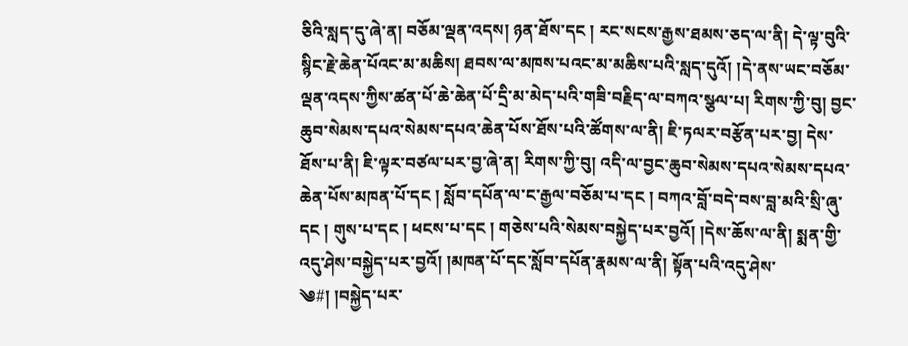ཅིའི་སླད་དུ་ཞེ་ན། བཅོམ་ལྡན་འདས། ཉན་ཐོས་དང ། རང་སངས་རྒྱས་ཐམས་ཅད་ལ་ནི། དེ་ལྟ་བུའི་སྙིང་རྗེ་ཆེན་པོའང་མ་མཆིས། ཐབས་ལ་མཁས་པའང་མ་མཆིས་པའི་སླད་དུའོ། །དེ་ནས་ཡང་བཅོམ་ལྡན་འདས་ཀྱིས་ཚན་པོ་ཆེ་ཆེན་པོ་དྲི་མ་མེད་པའི་གཟི་བརྗིད་ལ་བཀའ་སྩལ་པ། རིགས་ཀྱི་བུ། བྱང་ཆུབ་སེམས་དཔའ་སེམས་དཔའ་ཆེན་པོས་ཐོས་པའི་ཚོགས་ལ་ནི། ཇི་ཏལར་བརྩོན་པར་བྱ། དེས་ཐོས་པ་ནི། ཇི་ལྟར་བཙལ་པར་བྱ་ཞེ་ན། རིགས་ཀྱི་བུ། འདི་ལ་བྱང་ཆུབ་སེམས་དཔའ་སེམས་དཔའ་ཆེན་པོས་མཁན་པོ་དང ། སློབ་དཔོན་ལ་ང་རྒྱལ་བཅོམ་པ་དང ། བཀའ་བློ་བདེ་བས་བླ་མའི་སྲི་ཞུ་དང ། གུས་པ་དང ། ཕངས་པ་དང ། གཅེས་པའི་སེམས་བསྐྱེད་པར་བྱའོ། །དེས་ཆོས་ལ་ནི། སྨན་གྱི་འདུ་ཤེས་བསྐྱེད་པར་བྱའོ། །མཁན་པོ་དང་སློབ་དཔོན་རྣམས་ལ་ནི། སྟོན་པའི་འདུ་ཤེས་
༄#། །བསྐྱེད་པར་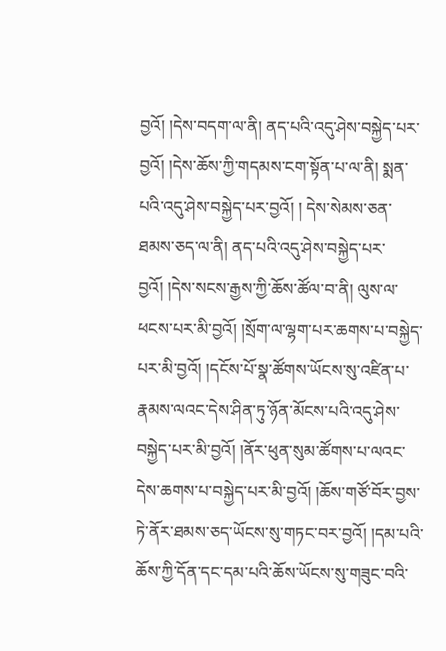བྱའོ། །དེས་བདག་ལ་ནི། ནད་པའི་འདུ་ཤེས་བསྐྱེད་པར་བྱའོ། །དེས་ཆོས་ཀྱི་གདམས་ངག་སྟོན་པ་ལ་ནི། སྨན་པའི་འདུ་ཤེས་བསྐྱེད་པར་བྱའོ། ། དེས་སེམས་ཅན་ཐམས་ཅད་ལ་ནི། ནད་པའི་འདུ་ཤེས་བསྐྱེད་པར་བྱའོ། །དེས་སངས་རྒྱས་ཀྱི་ཆོས་ཚོལ་བ་ནི། ལུས་ལ་ཕངས་པར་མི་བྱའོ། །སྲོག་ལ་ལྷག་པར་ཆགས་པ་བསྐྱེད་པར་མི་བྱའོ། །དངོས་པོ་སྣ་ཚོགས་ཡོངས་སུ་འཛིན་པ་རྣམས་ལའང་དེས་ཤིན་ཏུ་ཉོན་མོངས་པའི་འདུ་ཤེས་བསྐྱེད་པར་མི་བྱའོ། །ནོར་ཕུན་སུམ་ཚོགས་པ་ལའང་དེས་ཆགས་པ་བསྐྱེད་པར་མི་བྱའོ། །ཆོས་གཙོ་བོར་བྱས་ཏེ་ནོར་ཐམས་ཅད་ཡོངས་སུ་གཏང་བར་བྱའོ། །དམ་པའི་ཆོས་ཀྱི་དོན་དང་དམ་པའི་ཆོས་ཡོངས་སུ་གཟུང་བའི་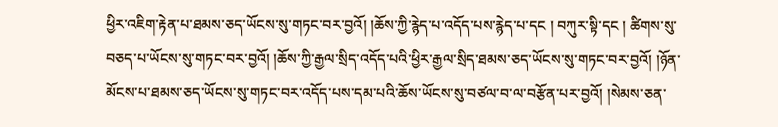ཕྱིར་འཇིག་རྟེན་པ་ཐམས་ཅད་ཡོངས་སུ་གཏང་བར་བྱའོ། །ཆོས་ཀྱི་རྙེད་པ་འདོད་པས་རྙེད་པ་དང ། བཀུར་སྟི་དང ། ཚིགས་སུ་བཅད་པ་ཡོངས་སུ་གཏང་བར་བྱའོ། །ཆོས་ཀྱི་རྒྱལ་སྲིད་འདོད་པའི་ཕྱིར་རྒྱལ་སྲིད་ཐམས་ཅད་ཡོངས་སུ་གཏང་བར་བྱའོ། །ཉོན་མོངས་པ་ཐམས་ཅད་ཡོངས་སུ་གཏང་བར་འདོད་པས་དམ་པའི་ཆོས་ཡོངས་སུ་བཙལ་བ་ལ་བརྩོན་པར་བྱའོ། །སེམས་ཅན་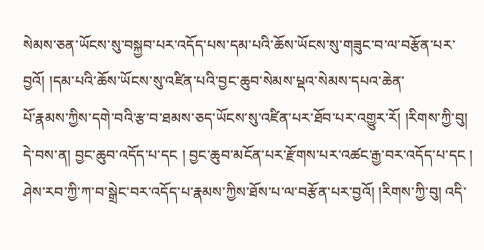སེམས་ཅན་ཡོངས་སུ་བསྐྱབ་པར་འདོད་པས་དམ་པའི་ཆོས་ཡོངས་སུ་གཟུང་བ་ལ་བརྩོན་པར་བྱའོ། །དམ་པའི་ཆོས་ཡོངས་སུ་འཛིན་པའི་བྱང་ཆུབ་སེམས་པྡའ་སེམས་དཔའ་ཆེན་
པོ་རྣམས་ཀྱིས་དགེ་བའི་རྩ་བ་ཐམས་ཅད་ཡོངས་སུ་འཛིན་པར་ཐོབ་པར་འགྱུར་རོ། །རིགས་ཀྱི་བུ། དེ་བས་ན། བྱང་ཆུབ་འདོད་པ་དང ། བྱང་ཆུབ་མངོན་པར་རྫོགས་པར་འཚང་རྒྱ་བར་འདོད་པ་དང ། ཤེས་རབ་ཀྱི་ཀ་བ་སྒྲེང་བར་འདོད་པ་རྣམས་ཀྱིས་ཐོས་པ་ལ་བརྩོན་པར་བྱའོ། །རིགས་ཀྱི་བུ། འདི་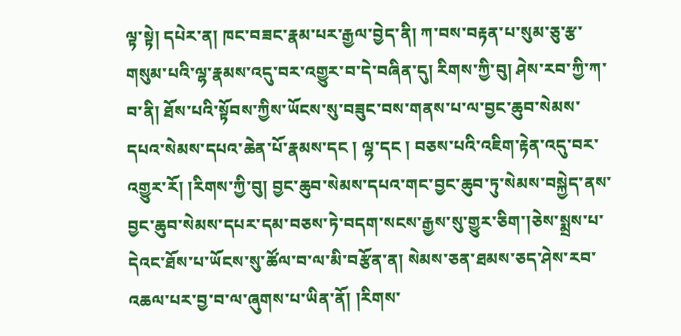ལྟ་སྟེ། དཔེར་ན། ཁང་བཟང་རྣམ་པར་རྒྱལ་བྱེད་ནི། ཀ་བས་བརྟན་པ་སུམ་ཅུ་རྩ་གསུམ་པའི་ལྷ་རྣམས་འདུ་བར་འགྱུར་བ་དེ་བཞིན་དུ། རིགས་ཀྱི་བུ། ཤེས་རབ་ཀྱི་ཀ་བ་ནི། ཐོས་པའི་སྟོབས་ཀྱིས་ཡོངས་སུ་བཟུང་བས་གནས་པ་ལ་བྱང་ཆུབ་སེམས་དཔའ་སེམས་དཔའ་ཆེན་པོ་རྣམས་དང ། ལྷ་དང ། བཅས་པའི་འཇིག་རྟེན་འདུ་བར་འགྱུར་རོ། །རིགས་ཀྱི་བུ། བྱང་ཆུབ་སེམས་དཔའ་གང་བྱང་ཆུབ་ཏུ་སེམས་བསྐྱེད་ནས་བྱང་ཆུབ་སེམས་དཔར་དམ་བཅས་ཏེ་བདག་སངས་རྒྱས་སུ་གྱུར་ཅིག་།ཅེས་སྨྲས་པ་དེའང་ཐོས་པ་ཡོངས་སུ་ཚོལ་བ་ལ་མི་བརྩོན་ན། སེམས་ཅན་ཐམས་ཅད་ཤེས་རབ་འཆལ་པར་བྱ་བ་ལ་ཞུགས་པ་ཡིན་ནོ། །རིགས་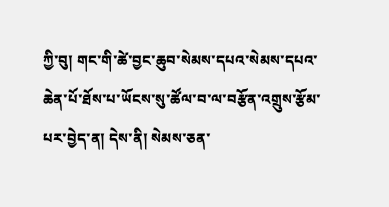ཀྱི་བུ། གང་གི་ཚེ་བྱང་ཆུབ་སེམས་དཔའ་སེམས་དཔའ་ཆེན་པོ་ཐོས་པ་ཡོངས་སུ་ཚོལ་བ་ལ་བརྩོན་འགྲུས་རྩོམ་པར་བྱེད་ན། དེས་ནི། སེམས་ཅན་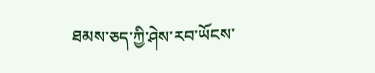ཐམས་ཅད་ཀྱི་ཤེས་རབ་ཡོངས་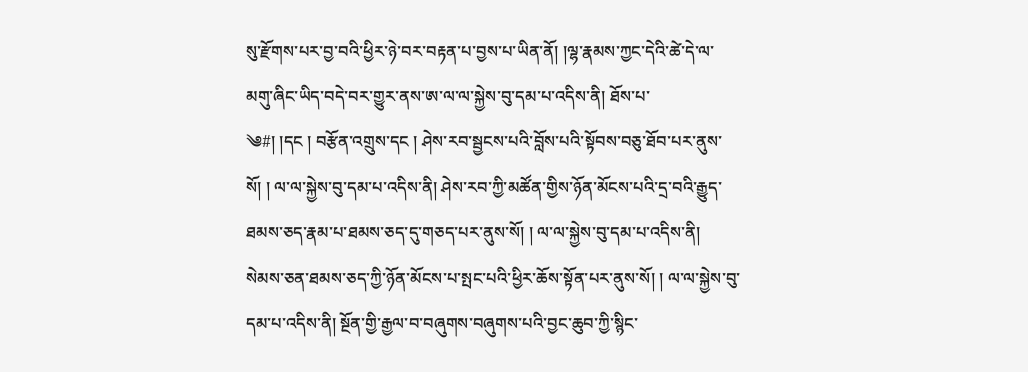སུ་རྫོགས་པར་བྱ་བའི་ཕྱིར་ཉེ་བར་བརྟན་པ་བྱས་པ་ཡིན་ནོ། །ལྷ་རྣམས་ཀྱང་དེའི་ཚེ་དེ་ལ་མགུ་ཞིང་ཡིད་བདེ་བར་གྱུར་ནས་ཨ་ལ་ལ་སྐྱེས་བུ་དམ་པ་འདིས་ནི། ཐོས་པ་
༄#། །དང ། བརྩོན་འགྲུས་དང ། ཤེས་རབ་སྦྱངས་པའི་བློས་པའི་སྟོབས་བཅུ་ཐོབ་པར་ནུས་སོ། ། ལ་ལ་སྐྱེས་བུ་དམ་པ་འདིས་ནི། ཤེས་རབ་ཀྱི་མཚོན་གྱིས་ཉོན་མོངས་པའི་དྲ་བའི་རྒྱུད་ཐམས་ཅད་རྣམ་པ་ཐམས་ཅད་དུ་གཅད་པར་ནུས་སོ། ། ལ་ལ་སྐྱེས་བུ་དམ་པ་འདིས་ནི། སེམས་ཅན་ཐམས་ཅད་ཀྱི་ཉོན་མོངས་པ་སྤང་པའི་ཕྱིར་ཆོས་སྟོན་པར་ནུས་སོ། ། ལ་ལ་སྐྱེས་བུ་དམ་པ་འདིས་ནི། སྔོན་གྱི་རྒྱལ་བ་བཞུགས་བཞུགས་པའི་བྱང་ཆུབ་ཀྱི་སྙིང་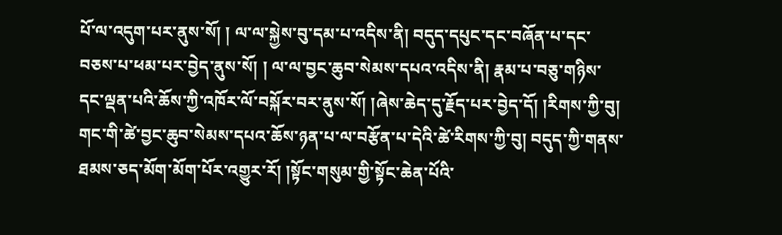པོ་ལ་འདུག་པར་ནུས་སོ། ། ལ་ལ་སྐྱེས་བུ་དམ་པ་འདིས་ནི། བདུད་དཔུང་དང་བཞོན་པ་དང་བཅས་པ་ཕམ་པར་བྱེད་ནུས་སོ། ། ལ་ལ་བྱང་ཆུབ་སེམས་དཔའ་འདིས་ནི། རྣམ་པ་བཅུ་གཉིས་དང་ལྡན་པའི་ཆོས་ཀྱི་འཁོར་ལོ་བསྐོར་བར་ནུས་སོ། །ཞེས་ཆེད་དུ་རྗོད་པར་བྱེད་དོ། །རིགས་ཀྱི་བུ། གང་གི་ཚེ་བྱང་ཆུབ་སེམས་དཔའ་ཆོས་ཉན་པ་ལ་བརྩོན་པ་དེའི་ཚེ་རིགས་ཀྱི་བུ། བདུད་ཀྱི་གནས་ཐམས་ཅད་མོག་མོག་པོར་འགྱུར་རོ། །སྟོང་གསུམ་གྱི་སྟོང་ཆེན་པོའི་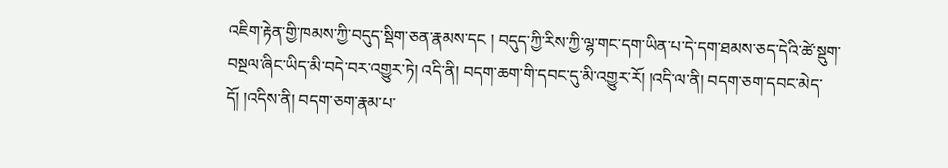འཇིག་རྟེན་གྱི་ཁམས་ཀྱི་བདུད་སྡིག་ཅན་རྣམས་དང ། བདུད་ཀྱི་རིས་ཀྱི་ལྷ་གང་དག་ཡིན་པ་དེ་དག་ཐམས་ཅད་དེའི་ཚེ་སྡུག་བསྔལ་ཞིང་ཡིད་མི་བདེ་བར་འགྱུར་ཏེ། འདི་ནི། བདག་ཆག་གི་དབང་དུ་མི་འགྱུར་རོ། །འདི་ལ་ནི། བདག་ཅག་དབང་མེད་དོ། །འདིས་ནི། བདག་ཅག་རྣམ་པ་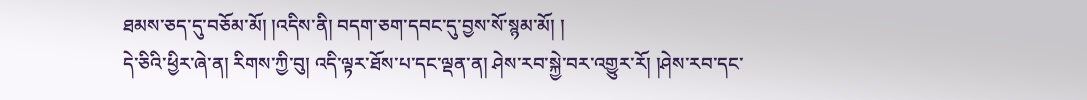ཐམས་ཅད་དུ་བཅོམ་མོ། །འདིས་ནི། བདག་ཅག་དབང་དུ་བྱས་སོ་སྙམ་མོ། །
དེ་ཅིའི་ཕྱིར་ཞེ་ན། རིགས་ཀྱི་བུ། འདི་ལྟར་ཐོས་པ་དང་ལྡན་ན། ཤེས་རབ་སྐྱེ་བར་འགྱུར་རོ། །ཤེས་རབ་དང་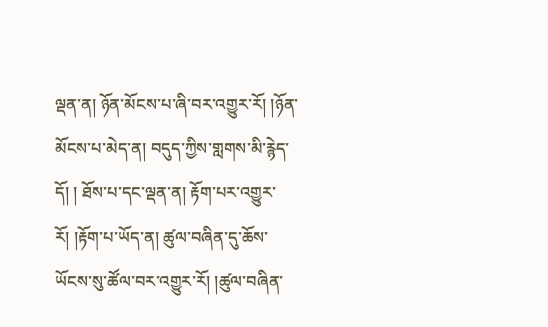ལྡན་ན། ཉོན་མོངས་པ་ཞི་བར་འགྱུར་རོ། །ཉོན་མོངས་པ་མེད་ན། བདུད་ཀྱིས་གླགས་མི་རྙེད་དོ། ། ཐོས་པ་དང་ལྡན་ན། རྟོག་པར་འགྱུར་རོ། །རྟོག་པ་ཡོད་ན། ཚུལ་བཞིན་དུ་ཆོས་ཡོངས་སུ་ཚོལ་བར་འགྱུར་རོ། །ཚུལ་བཞིན་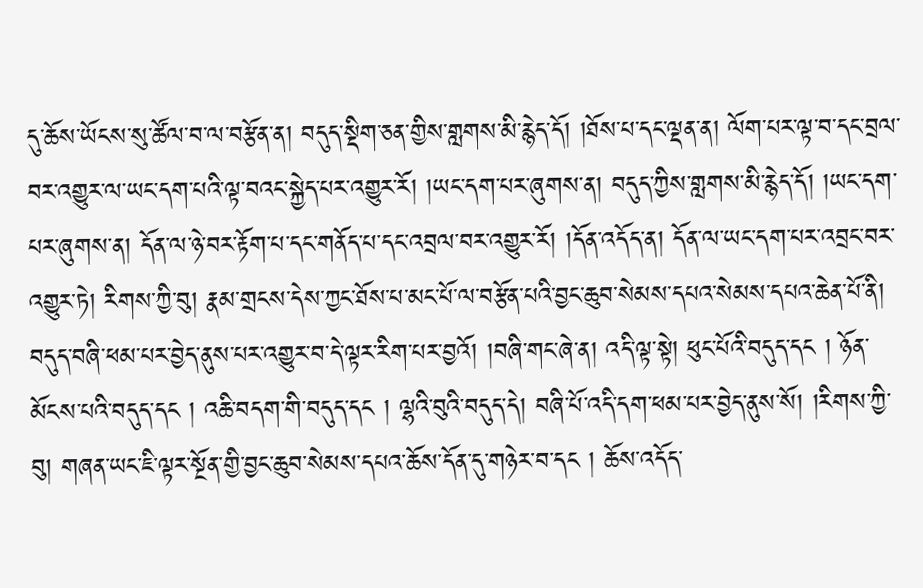དུ་ཆོས་ཡོངས་སུ་ཚོལ་བ་ལ་བརྩོན་ན། བདུད་སྡིག་ཅན་གྱིས་གླགས་མི་རྙེད་དོ། །ཐོས་པ་དང་ལྡན་ན། ལོག་པར་ལྟ་བ་དང་བྲལ་བར་འགྱུར་ལ་ཡང་དག་པའི་ལྟ་བའང་སྐྱེད་པར་འགྱུར་རོ། །ཡང་དག་པར་ཞུགས་ན། བདུད་ཀྱིས་གླགས་མི་རྙེད་དོ། །ཡང་དག་པར་ཞུགས་ན། དོན་ལ་ཉེ་བར་རྟོག་པ་དང་གནོད་པ་དང་འབྲལ་བར་འགྱུར་རོ། །དོན་འདོད་ན། དོན་ལ་ཡང་དག་པར་འབྲང་བར་འགྱུར་ཏེ། རིགས་ཀྱི་བུ། རྣམ་གྲངས་དེས་ཀྱང་ཐོས་པ་མང་པོ་ལ་བརྩོན་པའི་བྱང་ཆུབ་སེམས་དཔའ་སེམས་དཔའ་ཆེན་པོ་ནི། བདུད་བཞི་ཕམ་པར་བྱེད་ནུས་པར་འགྱུར་བ་དེ་ལྟར་རིག་པར་བྱའོ། །བཞི་གང་ཞེ་ན། འདི་ལྟ་སྟེ། ཕུང་པོའི་བདུད་དང ། ཉོན་མོངས་པའི་བདུད་དང ། འཆི་བདག་གི་བདུད་དང ། ལྷའི་བུའི་བདུད་དེ། བཞི་པོ་འདི་དག་ཕམ་པར་བྱེད་ནུས་སོ། །རིགས་ཀྱི་བུ། གཞན་ཡང་ཇི་ལྟར་སྔོན་གྱི་བྱང་ཆུབ་སེམས་དཔའ་ཆོས་དོན་དུ་གཉེར་བ་དང ། ཆོས་འདོད་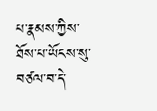པ་རྣམས་ཀྱིས་ཐོས་པ་ཡོངས་སུ་བཙལ་བ་དེ་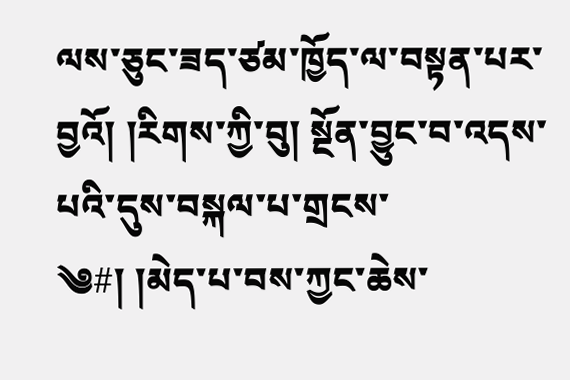ལས་ཅུང་ཟད་ཙམ་ཁྱོད་ལ་བསྟན་པར་བྱའོ། །རིགས་ཀྱི་བུ། སྔོན་བྱུང་བ་འདས་པའི་དུས་བསྐལ་པ་གྲངས་
༄#། །མེད་པ་བས་ཀྱང་ཆེས་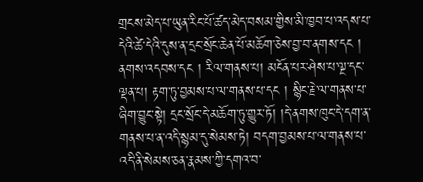གྲངས་མེད་པ་ཡུན་རིང་པོ་ཚད་མེད་བསམ་གྱིས་མི་ཁྱབ་པ་འདས་པ་དེའི་ཚེ་དེའི་དུས་ན་དྲང་སྲོང་ཆེན་པོ་མཆོག་ཅེས་བྱ་བ་ནགས་དང ། ནགས་འདབས་དང ། རིལ་གནས་པ། མངོན་པར་ཤེས་པ་ལྔ་དང་ལྡན་པ། རྟག་ཏུ་བྱམས་པ་ལ་གནས་པ་དང ། སྙིང་རྗེ་ལ་གནས་པ་ཞིག་བྱུང་སྟེ། དྲང་སྲོང་དེ་མཆོག་ཏུ་གྱུར་ཏོ། །དེ་ནགས་ཁུང་དེ་དག་ན་གནས་པ་ན་འདི་སྙམ་དུ་སེམས་ཏེ། བདག་བྱམས་པ་ལ་གནས་པ་འདི་ནི་སེམས་ཅན་རྣམས་ཀྱི་དགའ་བ་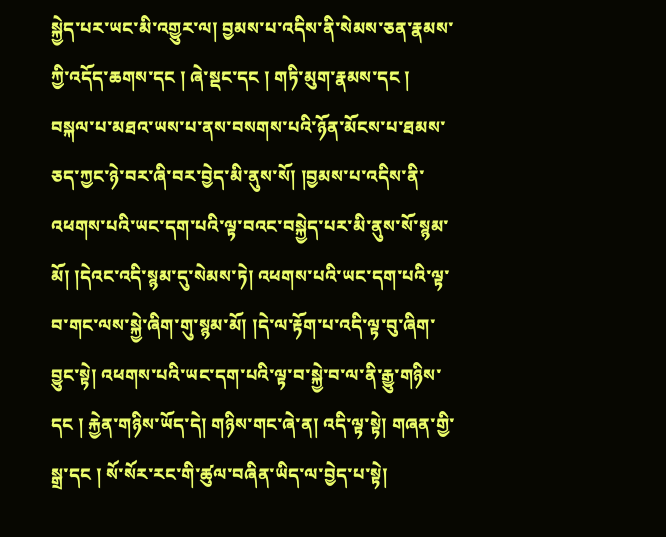སྐྱེད་པར་ཡང་མི་འགྱུར་ལ། བྱམས་པ་འདིས་ནི་སེམས་ཅན་རྣམས་ཀྱི་འདོད་ཆགས་དང ། ཞེ་སྡང་དང ། གཏི་མུག་རྣམས་དང ། བསྐལ་པ་མཐའ་ཡས་པ་ནས་བསགས་པའི་ཉོན་མོངས་པ་ཐམས་ཅད་ཀྱང་ཉེ་བར་ཞི་བར་བྱེད་མི་ནུས་སོ། །བྱམས་པ་འདིས་ནི་འཕགས་པའི་ཡང་དག་པའི་ལྟ་བའང་བསྐྱེད་པར་མི་ནུས་སོ་སྙམ་མོ། །དེའང་འདི་སྙམ་དུ་སེམས་ཏེ། འཕགས་པའི་ཡང་དག་པའི་ལྟ་བ་གང་ལས་སྐྱེ་ཞིག་གུ་སྙམ་མོ། །དེ་ལ་རྟོག་པ་འདི་ལྟ་བུ་ཞིག་བྱུང་སྟེ། འཕགས་པའི་ཡང་དག་པའི་ལྟ་བ་སྐྱེ་བ་ལ་ནི་རྒྱུ་གཉིས་དང ། རྐྱེན་གཉིས་ཡོད་དེ། གཉིས་གང་ཞེ་ན། འདི་ལྟ་སྟེ། གཞན་གྱི་སྒྲ་དང ། སོ་སོར་རང་གི་ཚུལ་བཞིན་ཡིད་ལ་བྱེད་པ་སྟེ།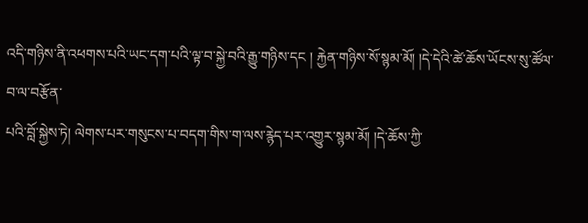འདི་གཉིས་ནི་འཕགས་པའི་ཡང་དག་པའི་ལྟ་བ་སྐྱེ་བའི་རྒྱུ་གཉིས་དང ། རྐྱེན་གཉིས་སོ་སྙམ་མོ། །དེ་དེའི་ཚེ་ཆོས་ཡོངས་སུ་ཚོལ་བ་ལ་བརྩོན་
པའི་བློ་སྐྱེས་ཏེ། ལེགས་པར་གསུངས་པ་བདག་གིས་ག་ལས་རྙེད་པར་འགྱུར་སྙམ་མོ། །དེ་ཆོས་ཀྱི་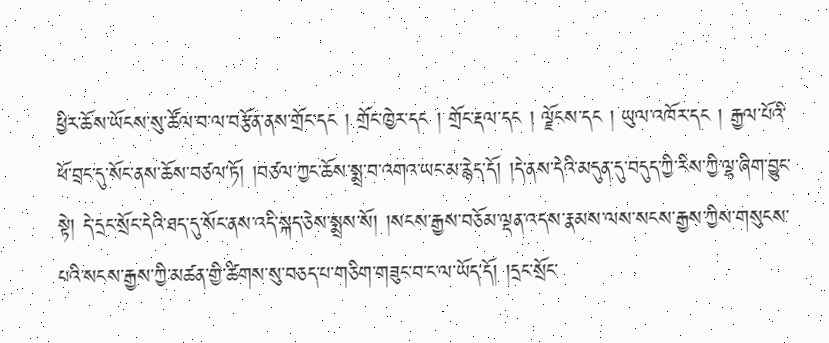ཕྱིར་ཆོས་ཡོངས་སུ་ཚོལ་བ་ལ་བརྩོན་ནས་གྲོང་དང ། གྲོང་ཁྱེར་དང ། གྲོང་རྡལ་དང ། ལྗོངས་དང ། ཡུལ་འཁོར་དང ། རྒྱལ་པོའི་ཕོ་བྲང་དུ་སོང་ནས་ཆོས་བཙལ་ཏོ། །བཙལ་ཀྱང་ཆོས་སྨྲ་བ་འགའ་ཡང་མ་རྙེད་དོ། །དེ་ནས་དེའི་མདུན་དུ་བདུད་ཀྱི་རིས་ཀྱི་ལྷ་ཞིག་བྱུང་སྟེ། དེ་དྲང་སྲོང་དེའི་ཐད་དུ་སོང་ནས་འདི་སྐད་ཅེས་སྨྲས་སོ། །སངས་རྒྱས་བཅོམ་ལྡན་འདས་རྣམས་ལས་སངས་རྒྱས་ཀྱིས་གསུངས་པའི་སངས་རྒྱས་ཀྱི་མཚན་གྱི་ཚིགས་སུ་བཅད་པ་གཅིག་གཟུང་བ་ང་ལ་ཡོད་དོ། །དྲང་སྲོང་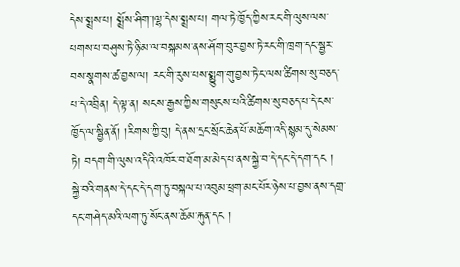དེས་སྨྲས་པ། སྨྲོས་ཤིག་།ལྷ་དེས་སྨྲས་པ། གལ་ཏེ་ཁྱོད་ཀྱིས་རང་གི་ལུས་ལས་པགས་པ་བཤུས་ཏེ་ཉི་མ་ལ་བསྐམས་ནས་ཤོག་བུར་བྱས་ཏེ་རང་གི་ཁྲག་དང་སྦྱར་བས་སྣགས་ཚ་བྱས་ལ། རང་གི་རུས་པས་སྨྱུག་གུ་བྱས་ཏེ་ང་ལས་ཚིགས་སུ་བཅད་པ་དེ་འབྲིན། དེ་ལྟ་ན། སངས་རྒྱས་ཀྱིས་གསུངས་པའི་ཚིགས་སུ་བཅད་པ་དེ་ངས་ཁྱོད་ལ་སྦྱིན་ནོ། །རིགས་ཀྱི་བུ། དེ་ནས་དྲང་སྲོང་ཆེན་པོ་མཆོག་འདི་སྙམ་དུ་སེམས་ཏེ། བདག་གི་ལུས་འདིའི་འཁོར་བ་ཐོག་མ་མེད་པ་ནས་སྐྱེ་བ་དེ་དང་དེ་དག་དང ། སྐྱེ་བའི་གནས་དེ་དང་དེ་དག་ཏུ་བསྐལ་པ་འབུམ་ཕྲག་མང་པོར་ཉེས་པ་བྱས་ནས་དགྲ་དང་གཤེད་མའི་ལག་ཏུ་སོང་ནས་ཆོམ་རྐུན་དང །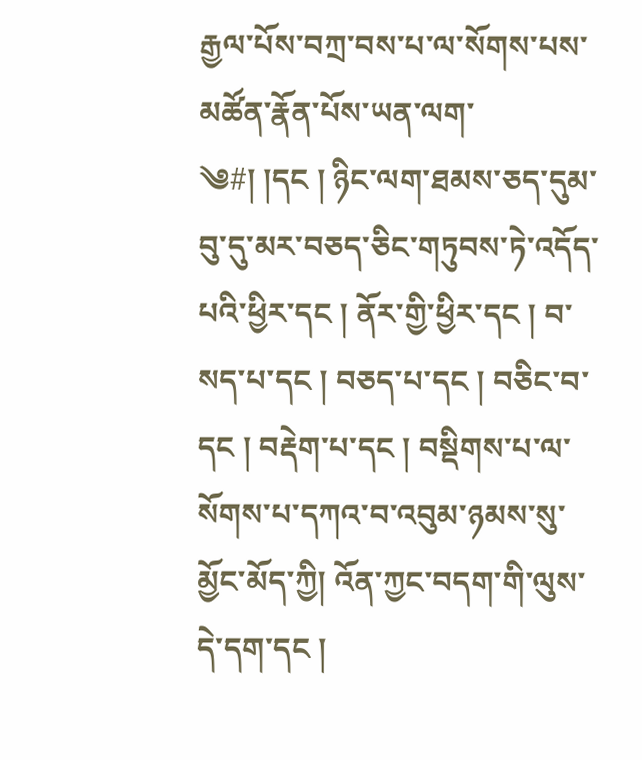རྒྱལ་པོས་བཀྲ་བས་པ་ལ་སོགས་པས་མཚོན་རྣོན་པོས་ཡན་ལག་
༄#། །དང ། ཉིང་ལག་ཐམས་ཅད་དུམ་བུ་དུ་མར་བཅད་ཅིང་གཏུབས་ཏེ་འདོད་པའི་ཕྱིར་དང ། ནོར་གྱི་ཕྱིར་དང ། བ་སད་པ་དང ། བཅད་པ་དང ། བཅིང་བ་དང ། བརྡེག་པ་དང ། བསྡིགས་པ་ལ་སོགས་པ་དཀའ་བ་འབུམ་ཉམས་སུ་མྱོང་མོད་ཀྱི། འོན་ཀྱང་བདག་གི་ལུས་དེ་དག་དང །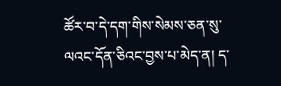ཚོར་བ་དེ་དག་གིས་སེམས་ཅན་སུ་ལའང་དོན་ཅིའང་བྱས་པ་མེད་ན། ད་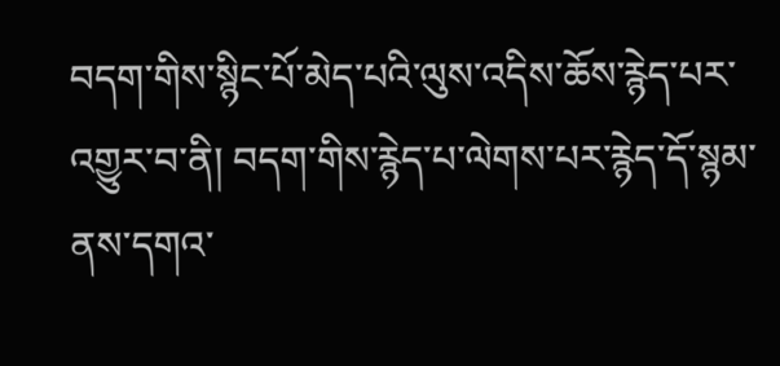བདག་གིས་སྙིང་པོ་མེད་པའི་ལུས་འདིས་ཆོས་རྙེད་པར་འགྱུར་བ་ནི། བདག་གིས་རྙེད་པ་ལེགས་པར་རྙེད་དོ་སྙམ་ནས་དགའ་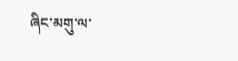ཞིང་མགུ་ལ་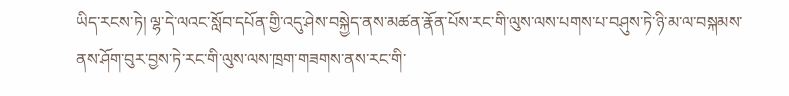ཡིད་རངས་ཏེ། ལྷ་དེ་ལའང་སློབ་དཔོན་གྱི་འདུ་ཤེས་བསྐྱེད་ནས་མཚན་རྣོན་པོས་རང་གི་ལུས་ལས་པགས་པ་བཤུས་ཏེ་ཉི་མ་ལ་བསྐམས་ནས་ཤོག་བུར་བྱས་ཏེ་རང་གི་ལུས་ལས་ཁྲག་གཟགས་ནས་རང་གི་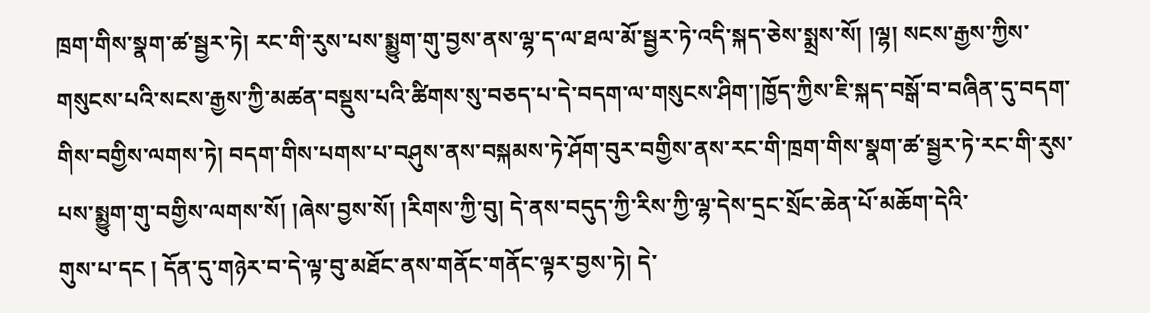ཁྲག་གིས་སྣག་ཚ་སྦྱར་ཏེ། རང་གི་རུས་པས་སྨྱུག་གུ་བྱས་ནས་ལྷ་ད་ལ་ཐལ་མོ་སྦྱར་ཏེ་འདི་སྐད་ཅེས་སྨྲས་སོ། །ལྷ། སངས་རྒྱས་ཀྱིས་གསུངས་པའི་སངས་རྒྱས་ཀྱི་མཚན་བསྡུས་པའི་ཚིགས་སུ་བཅད་པ་དེ་བདག་ལ་གསུངས་ཤིག་།ཁྱོད་ཀྱིས་ཇི་སྐད་བསྒོ་བ་བཞིན་དུ་བདག་གིས་བགྱིས་ལགས་ཏེ། བདག་གིས་པགས་པ་བཤུས་ནས་བསྐམས་ཏེ་ཤོག་བུར་བགྱིས་ནས་རང་གི་ཁྲག་གིས་སྣག་ཚ་སྦྱར་ཏེ་རང་གི་རུས་པས་སྨྱུག་གུ་བགྱིས་ལགས་སོ། །ཞེས་བྱས་སོ། །རིགས་ཀྱི་བུ། དེ་ནས་བདུད་ཀྱི་རིས་ཀྱི་ལྷ་དེས་དྲང་སྲོང་ཆེན་པོ་མཆོག་དེའི་
གུས་པ་དང ། དོན་དུ་གཉེར་བ་དེ་ལྟ་བུ་མཐོང་ནས་གནོང་གནོང་ལྟར་བྱས་ཏེ། དེ་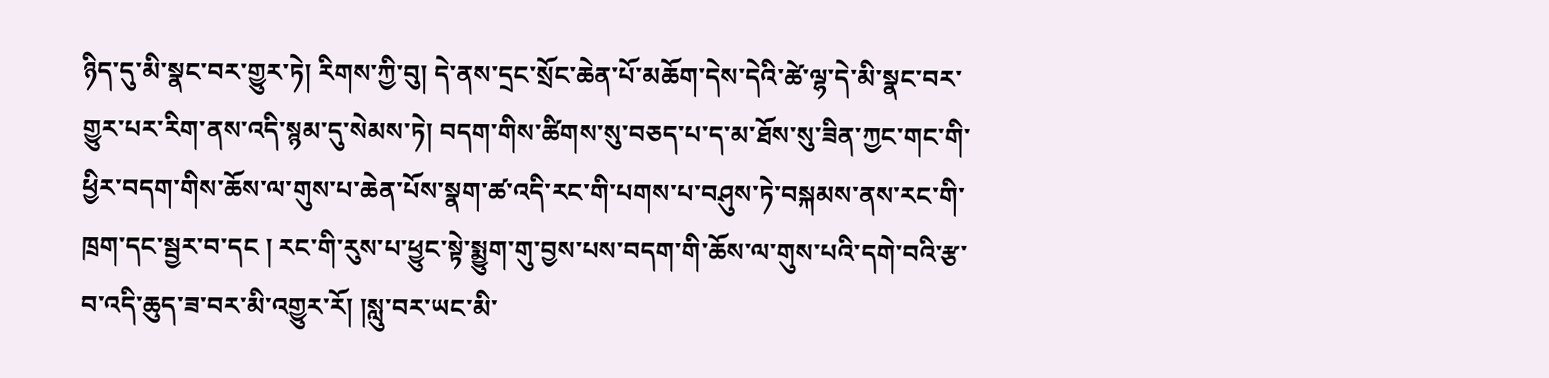ཉིད་དུ་མི་སྣང་བར་གྱུར་ཏེ། རིགས་ཀྱི་བུ། དེ་ནས་དྲང་སྲོང་ཆེན་པོ་མཆོག་དེས་དེའི་ཚེ་ལྷ་དེ་མི་སྣང་བར་གྱུར་པར་རིག་ནས་འདི་སྙམ་དུ་སེམས་ཏེ། བདག་གིས་ཚིགས་སུ་བཅད་པ་ད་མ་ཐོས་སུ་ཟིན་ཀྱང་གང་གི་ཕྱིར་བདག་གིས་ཆོས་ལ་གུས་པ་ཆེན་པོས་སྣག་ཚ་འདི་རང་གི་པགས་པ་བཤུས་ཏེ་བསྐམས་ནས་རང་གི་ཁྲག་དང་སྦྱར་བ་དང ། རང་གི་རུས་པ་ཕྱུང་སྟེ་སྨྱུག་གུ་བྱས་པས་བདག་གི་ཆོས་ལ་གུས་པའི་དགེ་བའི་རྩ་བ་འདི་ཆུད་ཟ་བར་མི་འགྱུར་རོ། །སླུ་བར་ཡང་མི་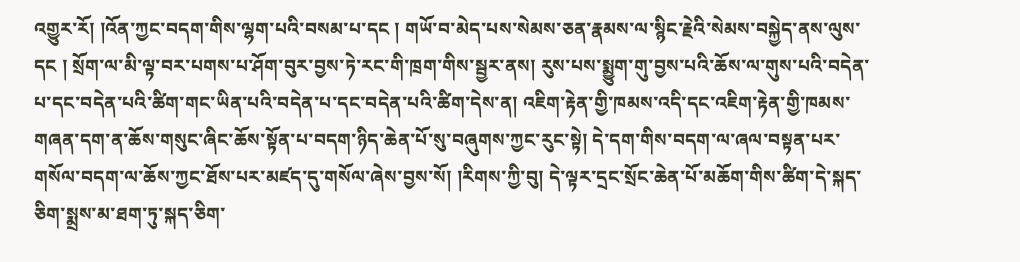འགྱུར་རོ། །འོན་ཀྱང་བདག་གིས་ལྷག་པའི་བསམ་པ་དང ། གཡོ་བ་མེད་པས་སེམས་ཅན་རྣམས་ལ་སྙིང་རྗེའི་སེམས་བསྐྱེད་ནས་ལུས་དང ། སྲོག་ལ་མི་ལྟ་བར་པགས་པ་ཤོག་བུར་བྱས་ཏེ་རང་གི་ཁྲག་གིས་སྦྱར་ནས། རུས་པས་སྨྱུག་གུ་བྱས་པའི་ཆོས་ལ་གུས་པའི་བདེན་པ་དང་བདེན་པའི་ཚིག་གང་ཡིན་པའི་བདེན་པ་དང་བདེན་པའི་ཚིག་དེས་ན། འཇིག་རྟེན་གྱི་ཁམས་འདི་དང་འཇིག་རྟེན་གྱི་ཁམས་གཞན་དག་ན་ཆོས་གསུང་ཞིང་ཆོས་སྟོན་པ་བདག་ཉིད་ཆེན་པོ་སུ་བཞུགས་ཀྱང་རུང་སྟེ། དེ་དག་གིས་བདག་ལ་ཞལ་བསྟན་པར་གསོལ་བདག་ལ་ཆོས་ཀྱང་ཐོས་པར་མཛད་དུ་གསོལ་ཞེས་བྱས་སོ། །རིགས་ཀྱི་བུ། དེ་ལྟར་དྲང་སྲོང་ཆེན་པོ་མཆོག་གིས་ཚིག་དེ་སྐད་ཅིག་སྨྲས་མ་ཐག་ཏུ་སྐད་ཅིག་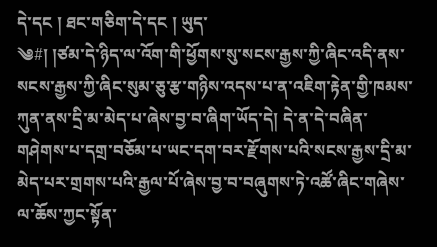དེ་དང ། ཐང་གཅིག་དེ་དང ། ཡུད་
༄#། །ཙམ་དེ་ཉིད་ལ་འོག་གི་ཕྱོགས་སུ་སངས་རྒྱས་ཀྱི་ཞིང་འདི་ནས་སངས་རྒྱས་ཀྱི་ཞིང་སུམ་ཅུ་རྩ་གཉིས་འདས་པ་ན་འཇིག་རྟེན་གྱི་ཁམས་ཀུན་ནས་དྲི་མ་མེད་པ་ཞེས་བྱ་བ་ཞིག་ཡོད་དེ། དེ་ན་དེ་བཞིན་གཤེགས་པ་དགྲ་བཅོམ་པ་ཡང་དག་བར་རྫོགས་པའི་སངས་རྒྱས་དྲི་མ་མེད་པར་གྲགས་པའི་རྒྱལ་པོ་ཞེས་བྱ་བ་བཞུགས་ཏེ་འཚོ་ཞིང་གཞེས་ལ་ཆོས་ཀྱང་སྟོན་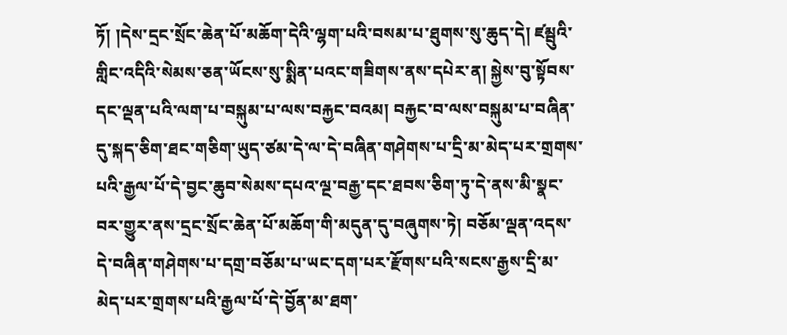ཏོ། །དེས་དྲང་སྲོང་ཆེན་པོ་མཆོག་དེའི་ལྷག་པའི་བསམ་པ་ཐུགས་སུ་ཆུད་དེ། ཛམྦུའི་གླིང་འདིའི་སེམས་ཅན་ཡོངས་སུ་སྨིན་པའང་གཟིགས་ནས་དཔེར་ན། སྐྱེས་བུ་སྟོབས་དང་ལྡན་པའི་ལག་པ་བསྐུམ་པ་ལས་བརྐྱང་བའམ། བརྐྱང་བ་ལས་བསྐུམ་པ་བཞིན་དུ་སྐད་ཅིག་ཐང་གཅིག་ཡུད་ཙམ་དེ་ལ་དེ་བཞིན་གཤེགས་པ་དྲི་མ་མེད་པར་གྲགས་པའི་རྒྱལ་པོ་དེ་བྱང་ཆུབ་སེམས་དཔའ་ལྔ་བརྒྱ་དང་ཐབས་ཅིག་ཏུ་དེ་ནས་མི་སྣང་བར་གྱུར་ནས་དྲང་སྲོང་ཆེན་པོ་མཆོག་གི་མདུན་དུ་བཞུགས་ཏེ། བཅོམ་ལྡན་འདས་དེ་བཞིན་གཤེགས་པ་དགྲ་བཅོམ་པ་ཡང་དག་པར་རྫོགས་པའི་སངས་རྒྱས་དྲི་མ་མེད་པར་གྲགས་པའི་རྒྱལ་པོ་དེ་བྱོན་མ་ཐག་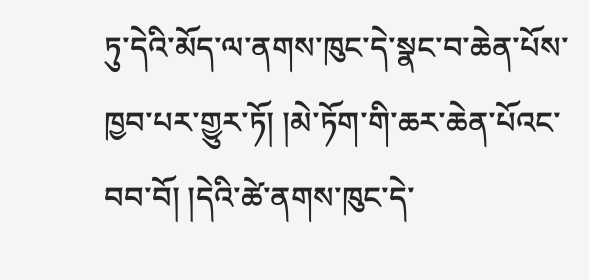ཏུ་དེའི་མོད་ལ་ནགས་ཁུང་དེ་སྣང་བ་ཆེན་པོས་ཁྱབ་པར་གྱུར་ཏོ། །མེ་ཏོག་གི་ཆར་ཆེན་པོའང་བབ་བོ། །དེའི་ཚེ་ནགས་ཁུང་དེ་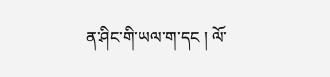ན་ཤིང་གི་ཡལ་ག་དང ། ལོ་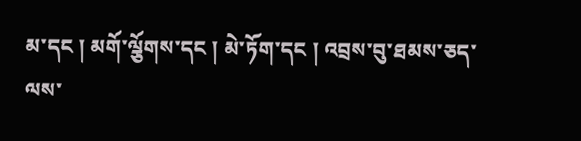མ་དང ། མགོ་ལྕོགས་དང ། མེ་ཏོག་དང ། འབྲས་བུ་ཐམས་ཅད་ལས་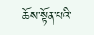ཆོས་སྟོན་པའི་